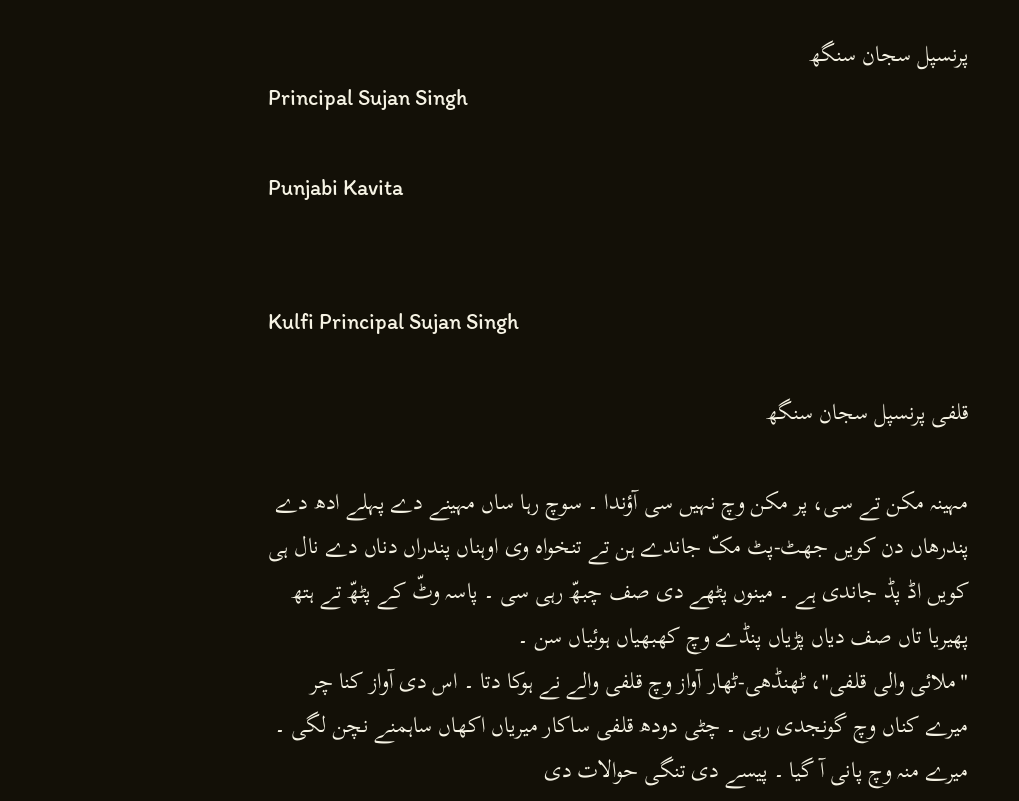پرنسپل سجان سنگھ
Principal Sujan Singh

Punjabi Kavita


Kulfi Principal Sujan Singh

قلفی پرنسپل سجان سنگھ

مہینہ مکن تے سی، پر مکن وچ نہیں سی آؤندا ۔ سوچ رہا ساں مہینے دے پہلے ادھ دے پندرھاں دن کویں جھٹ-پٹ مکّ جاندے ہن تے تنخواہ وی اوہناں پندراں دناں دے نال ہی کویں اڈ پڈ جاندی ہے ۔ مینوں پٹھے دی صف چبھّ رہی سی ۔ پاسہ وٹّ کے پٹھّ تے ہتھ پھیریا تاں صف دیاں پڑیاں پنڈے وچ کھبھیاں ہوئیاں سن ۔
"ملائی والی قلفی"، ٹھنڈھی-ٹھار آواز وچ قلفی والے نے ہوکا دتا ۔ اس دی آواز کنا چر میرے کناں وچ گونجدی رہی ۔ چٹی دودھ قلفی ساکار میریاں اکھاں ساہمنے نچن لگی ۔ میرے منہ وچ پانی آ گیا ۔ پیسے دی تنگی حوالات دی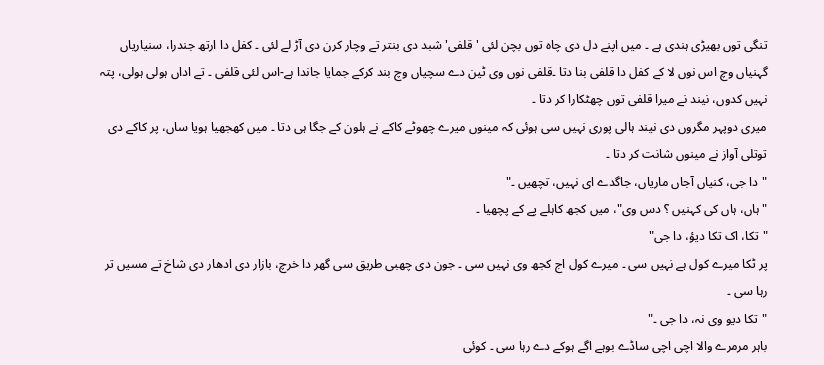تنگی توں بھیڑی ہندی ہے ۔ میں اپنے دل دی چاہ توں بچن لئی 'قلفی' شبد دی بنتر تے وچار کرن دی آڑ لے لئی ۔ کفل دا ارتھ جندرا، سنیاریاں گہنیاں وچ اس نوں لا کے کفل دا قلفی بنا دتا ۔قلفی نوں وی ٹین دے سچیاں وچ بند کرکے جمایا جاندا ہے-اس لئی قلفی ۔ تے اداں ہولی ہولی، پتہ نہیں کدوں، نیند نے میرا قلفی توں چھٹکارا کر دتا ۔
میری دوپہر مگروں دی نیند ہالی پوری نہیں سی ہوئی کہ مینوں میرے چھوٹے کاکے نے ہلون کے جگا ہی دتا ۔ میں کھجھیا ہویا ساں، پر کاکے دی توتلی آواز نے مینوں شانت کر دتا ۔
"دا جی، کنیاں آجاں ماریاں، جاگدے ای نہیں، تچھیں ۔"
"ہاں، ہاں کی کہنیں ؟ دس وی"، میں کجھ کاہلے پے کے پچھیا ۔
"تکا، اک تکا دیؤ، دا جی"
پر ٹکا میرے کول ہے نہیں سی ۔ میرے کول اج کجھ وی نہیں سی ۔ جون دی چھبی طریق سی گھر دا خرچ، بازار دی ادھار دی شاخ تے مسیں تر رہا سی ۔
"تکا دیو وی نہ، دا جی ۔"
باہر مرمرے والا اچی اچی ساڈے بوہے اگے ہوکے دے رہا سی ۔ کوئی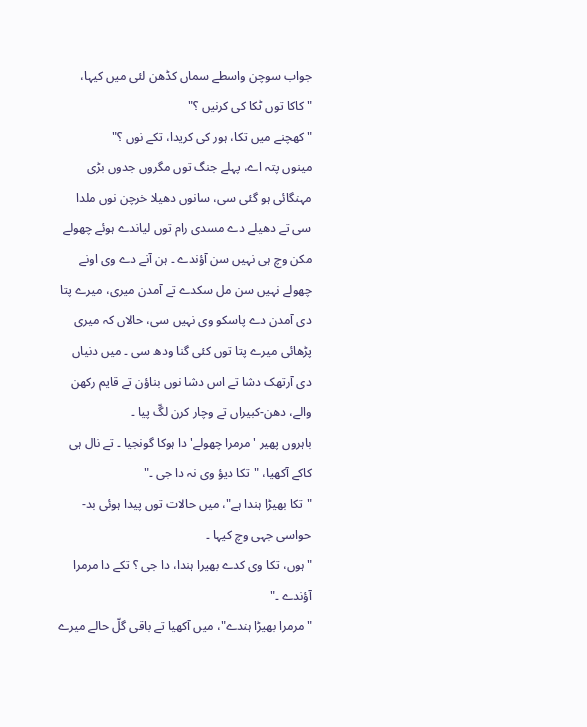جواب سوچن واسطے سماں کڈھن لئی میں کیہا، "کاکا توں ٹکا کی کرنیں ؟"
"کھچنے میں تکا، ہور کی کریدا، تکے نوں ؟"
مینوں پتہ اے، پہلے جنگ توں مگروں جدوں بڑی مہنگائی ہو گئی سی، سانوں دھیلا خرچن نوں ملدا سی تے دھیلے دے مسدی رام توں لیاندے ہوئے چھولے مکن وچ ہی نہیں سن آؤندے ۔ ہن آنے دے وی اونے چھولے نہیں سن مل سکدے تے آمدن میری، میرے پتا دی آمدن دے پاسکو وی نہیں سی، حالاں کہ میری پڑھائی میرے پتا توں کئی گنا ودھ سی ۔ میں دنیاں دی آرتھک دشا تے اس دشا نوں بناؤن تے قایم رکھن والے، دھن-کبیراں تے وچار کرن لگّ پیا ۔
باہروں پھیر 'مرمرا چھولے' دا ہوکا گونجیا ۔ تے نال ہی کاکے آکھیا، "تکا دیؤ وی نہ دا جی ۔"
"تکا بھیڑا ہندا ہے"، میں حالات توں پیدا ہوئی بد-حواسی جہی وچ کیہا ۔
"ہوں، تکا وی کدے بھیرا ہندا، دا جی ؟ تکے دا مرمرا آؤندے ۔"
"مرمرا بھیڑا ہندے"، میں آکھیا تے باقی گلّ حالے میرے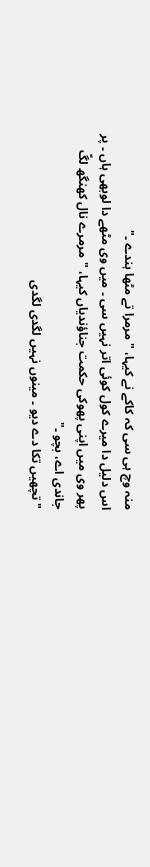منہ وچ ہی سی کہ کاکے نے کیہا، "مرمرا تے مٹھا ہندے ۔"
اس دلیل دا میرے کول کوئی اتر نہیں سی ۔ میں وی مٹھے دا لوبھی ہاں ۔ پر پھر وی میں اپنی پھوکی حکمت جناؤندیاں کیہا، "مرمرے نال کھنگھ لگّ جاندی اے، بچو ۔"
"تچھیں تکا دے دیو ۔ مینوں نہیں لگدی لگدی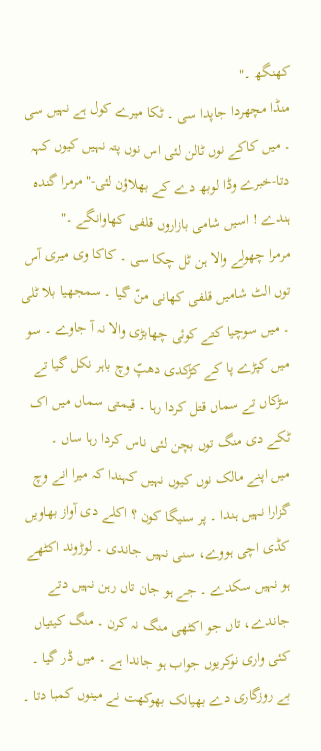کھنگھ ۔"
منڈا مچھردا جاپدا سی ۔ ٹکا میرے کول ہے نہیں سی ۔ میں کاکے نوں ٹالن لئی اس نوں پتہ نہیں کیوں کہہ دتا-خبرے وڈا لوبھ دے کے بھلاؤن لئی-"مرمرا گندہ ہندے ! اسیں شامی بازاروں قلفی کھاوانگے ۔"
مرمرا چھولے والا ہن ٹل چکا سی ۔ کاکا وی میری آس توں الٹ شامیں قلفی کھانی منّ گیا ۔ سمجھیا بلا ٹلی ۔ میں سوچیا کتے کوئی چھابڑی والا نہ آ جاوے ۔ سو میں کپڑے پا کے کڑکدی دھپّ وچ باہر نکل گیا تے سڑکاں تے سماں قتل کردا رہا ۔ قیمتی سماں میں اک ٹکے دی منگ توں بچن لئی ناس کردا رہا ساں ۔
میں اپنے مالک نوں کیوں نہیں کہندا کہ میرا انے وچ گزارا نہیں ہندا ۔ پر سنیگا کون ؟ اکلے دی آواز بھاویں کڈی اچی ہووے، سنی نہیں جاندی ۔ لوڑوند اکٹھے ہو نہیں سکدے ۔ جے ہو جان تاں رہن نہیں دتے جاندے، تاں جو اکٹھی منگ نہ کرن ۔ منگ کیتیاں کئی واری نوکریوں جواب ہو جاندا ہے ۔ میں ڈر گیا ۔ بے روزگاری دے بھیانک بھوکھت نے مینوں کمبا دتا ۔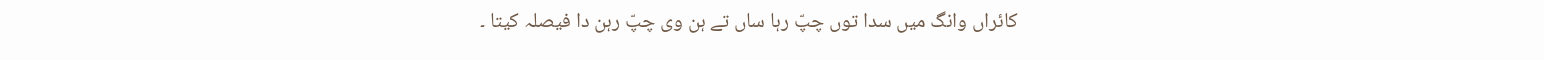کائراں وانگ میں سدا توں چپّ رہا ساں تے ہن وی چپّ رہن دا فیصلہ کیتا ۔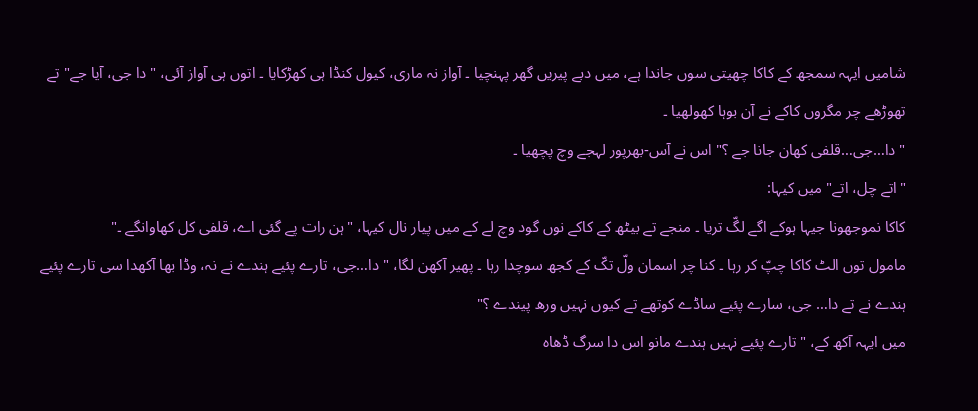شامیں ایہہ سمجھ کے کاکا چھیتی سوں جاندا ہے، میں دبے پیریں گھر پہنچیا ۔ آواز نہ ماری، کیول کنڈا ہی کھڑکایا ۔ اتوں ہی آواز آئی، "دا جی، آیا جے" تے تھوڑھے چر مگروں کاکے نے آن بوہا کھولھیا ۔
"دا…جی…قلفی کھان جانا جے ؟" اس نے آس-بھرپور لہجے وچ پچھیا ۔
"اتے چل، اتے" میں کیہا:
کاکا نموجھونا جیہا ہوکے اگے لگّ تریا ۔ منجے تے بیٹھ کے کاکے نوں گود وچ لے کے میں پیار نال کیہا، "ہن رات پے گئی اے، قلفی کل کھاوانگے ۔"
مامول توں الٹ کاکا چپّ کر رہا ۔ کنا چر اسمان ولّ تکّ کے کجھ سوچدا رہا ۔ پھیر آکھن لگا، "دا…جی، تارے پئیے ہندے نے نہ، وڈا بھا آکھدا سی تارے پئیے ہندے نے تے دا… جی، سارے پئیے ساڈے کوتھے تے کیوں نہیں ورھ پیندے ؟"
میں ایہہ آکھ کے، "تارے پئیے نہیں ہندے مانو اس دا سرگ ڈھاہ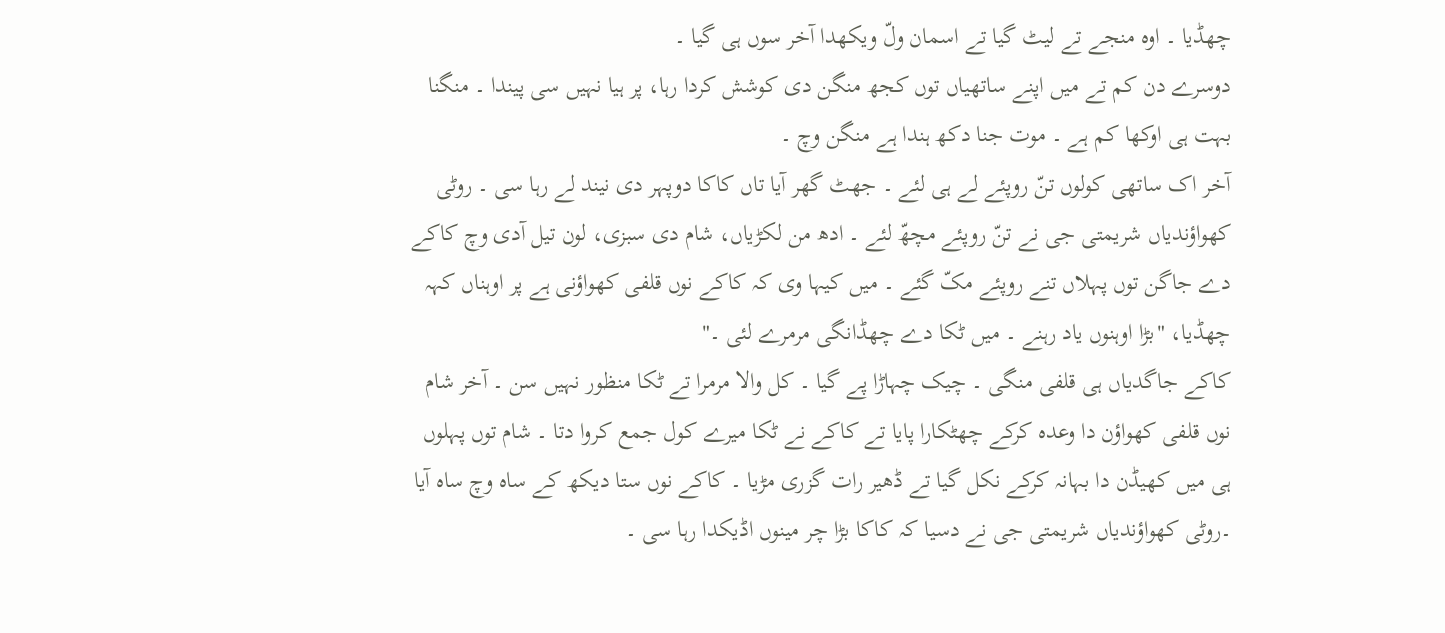چھڈیا ۔ اوہ منجے تے لیٹ گیا تے اسمان ولّ ویکھدا آخر سوں ہی گیا ۔
دوسرے دن کم تے میں اپنے ساتھیاں توں کجھ منگن دی کوشش کردا رہا، پر ہیا نہیں سی پیندا ۔ منگنا بہت ہی اوکھا کم ہے ۔ موت جنا دکھ ہندا ہے منگن وچ ۔
آخر اک ساتھی کولوں تنّ روپئے لے ہی لئے ۔ جھٹ گھر آیا تاں کاکا دوپہر دی نیند لے رہا سی ۔ روٹی کھواؤندیاں شریمتی جی نے تنّ روپئے مچھّ لئے ۔ ادھ من لکڑیاں، شام دی سبزی، لون تیل آدی وچ کاکے دے جاگن توں پہلاں تنے روپئے مکّ گئے ۔ میں کیہا وی کہ کاکے نوں قلفی کھواؤنی ہے پر اوہناں کہہ چھڈیا، "بڑا اوہنوں یاد رہنے ۔ میں ٹکا دے چھڈانگی مرمرے لئی ۔"
کاکے جاگدیاں ہی قلفی منگی ۔ چیک چہاڑا پے گیا ۔ کل والا مرمرا تے ٹکا منظور نہیں سن ۔ آخر شام نوں قلفی کھواؤن دا وعدہ کرکے چھٹکارا پایا تے کاکے نے ٹکا میرے کول جمع کروا دتا ۔ شام توں پہلوں ہی میں کھیڈن دا بہانہ کرکے نکل گیا تے ڈھیر رات گزری مڑیا ۔ کاکے نوں ستا دیکھ کے ساہ وچ ساہ آیا ۔روٹی کھواؤندیاں شریمتی جی نے دسیا کہ کاکا بڑا چر مینوں اڈیکدا رہا سی ۔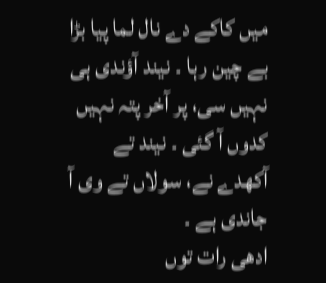میں کاکے دے نال لما پیا بڑا بے چین رہا ۔ نیند آؤندی ہی نہیں سی، پر آخر پتہ نہیں کدوں آ گئی ۔ نیند تے آکھدے نے، سولاں تے وی آ جاندی ہے ۔
ادھی رات توں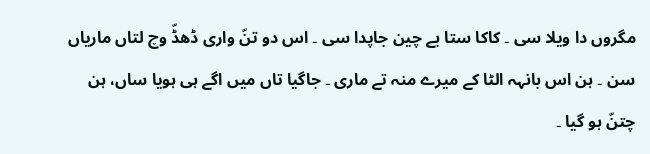مگروں دا ویلا سی ۔ کاکا ستا بے چین جاپدا سی ۔ اس دو تنّ واری ڈھڈّ وچ لتاں ماریاں سن ۔ ہن اس بانہہ الٹا کے میرے منہ تے ماری ۔ جاگیا تاں میں اگے ہی ہویا ساں، ہن چتنّ ہو گیا ۔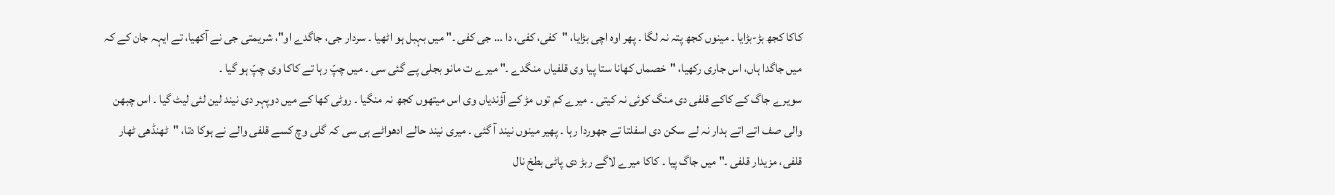کاکا کجھ بڑ-بڑایا ۔ مینوں کجھ پتہ نہ لگا ۔ پھر اوہ اچی بڑایا، "کفی، کفی، دا … جی کفی ۔" میں بہبل ہو اٹھیا ۔ سردار جی، جاگدے او"، شریمتی جی نے آکھیا، تے ایہہ جان کے کہ میں جاگدا ہاں، اس جاری رکھیا، "خصماں کھانا ستا پیا وی قلفیاں منگدے ۔" میرے ت مانو بجلی پے گئی سی ۔ میں چپّ رہا تے کاکا وی چپّ ہو گیا ۔
سویرے جاگ کے کاکے قلفی دی منگ کوئی نہ کیتی ۔ میرے کم توں مڑ کے آؤندیاں وی اس میتھوں کجھ نہ منگیا ۔ روٹی کھا کے میں دوپہر دی نیند لین لئی لیٹ گیا ۔ اس چبھن والی صف اتے اتے ہدار نہ لے سکن دی اسفلتا تے جھوردا رہا ۔ پھیر مینوں نیند آ گئی ۔ میری نیند حالے ادھواٹے ہی سی کہ گلی وچ کسے قلفی والے نے ہوکا دتا، "ٹھنڈھی ٹھار قلفی، مزیدار قلفی ۔" میں جاگ پیا ۔ کاکا میرے لاگے ربڑ دی پاٹی بطخ نال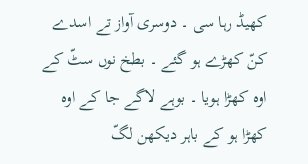کھیڈ رہا سی ۔ دوسری آواز تے اسدے کنّ کھڑے ہو گئے ۔ بطخ نوں سٹّ کے اوہ کھڑا ہویا ۔ بوہے لاگے جا کے اوہ کھڑا ہو کے باہر دیکھن لگّ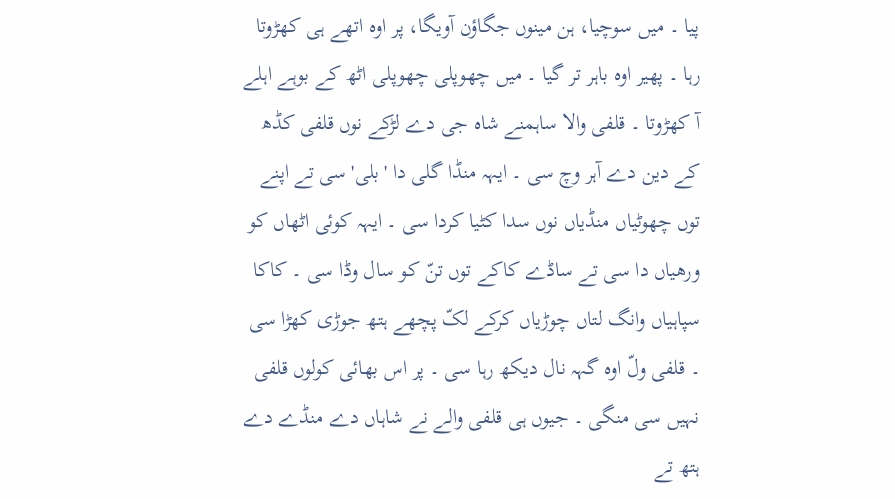پیا ۔ میں سوچیا، ہن مینوں جگاؤن آویگا، پر اوہ اتھے ہی کھڑوتا رہا ۔ پھیر اوہ باہر تر گیا ۔ میں چھوپلی چھوپلی اٹھ کے بوہے اہلے آ کھڑوتا ۔ قلفی والا ساہمنے شاہ جی دے لڑکے نوں قلفی کڈھ کے دین دے آہر وچ سی ۔ ایہہ منڈا گلی دا 'بلی' سی تے اپنے توں چھوٹیاں منڈیاں نوں سدا کٹیا کردا سی ۔ ایہہ کوئی اٹھاں کو ورھیاں دا سی تے ساڈے کاکے توں تنّ کو سال وڈا سی ۔ کاکا سپاہیاں وانگ لتاں چوڑیاں کرکے لکّ پچھے ہتھ جوڑی کھڑا سی ۔ قلفی ولّ اوہ گہہ نال دیکھ رہا سی ۔ پر اس بھائی کولوں قلفی نہیں سی منگی ۔ جیوں ہی قلفی والے نے شاہاں دے منڈے دے ہتھ تے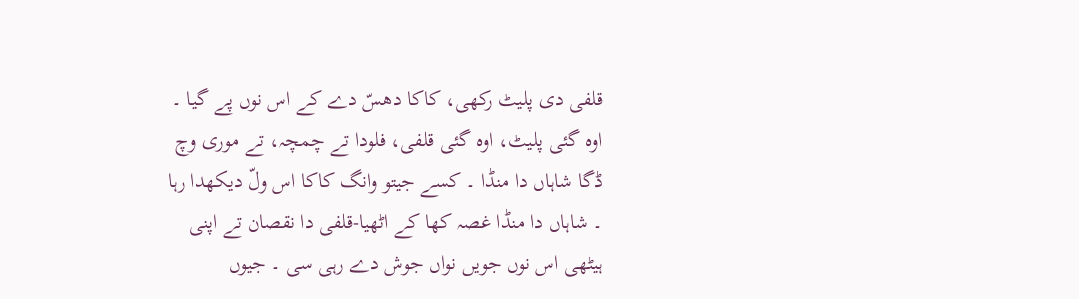قلفی دی پلیٹ رکھی، کاکا دھسّ دے کے اس نوں پے گیا ۔ اوہ گئی پلیٹ، اوہ گئی قلفی، فلودا تے چمچہ، تے موری وچ ڈگا شاہاں دا منڈا ۔ کسے جیتو وانگ کاکا اس ولّ دیکھدا رہا ۔ شاہاں دا منڈا غصہ کھا کے اٹھیا-قلفی دا نقصان تے اپنی ہیٹھی اس نوں جویں نواں جوش دے رہی سی ۔ جیوں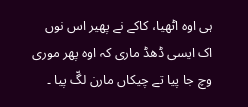ہی اوہ اٹھیا، کاکے نے پھیر اس نوں اک ایسی ڈھڈ ماری کہ اوہ پھر موری وچ جا پیا تے چیکاں مارن لگّ پیا ۔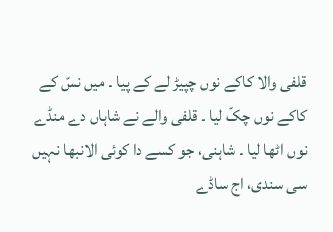قلفی والا کاکے نوں چپیڑ لے کے پیا ۔ میں نسّ کے کاکے نوں چکّ لیا ۔ قلفی والے نے شاہاں دے منڈے نوں اٹھا لیا ۔ شاہنی، جو کسے دا کوئی الانبھا نہیں سی سندی، اج ساڈے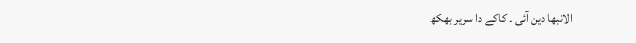الانبھا دین آئی ۔ کاکے دا سریر بھکھ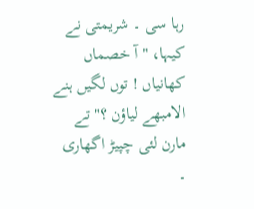رہا سی ۔ شریمتی نے کیہا، "آ خصماں کھانیاں ! توں لگیں ہنے الامبھے لیاؤن ؟" تے مارن لئی چپیڑ اگھاری ۔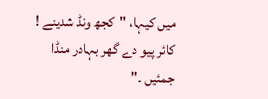میں کیہا، "کجھ ونڈ شدینے ! کائر پیو دے گھر بہادر منڈا جمئیں ۔"